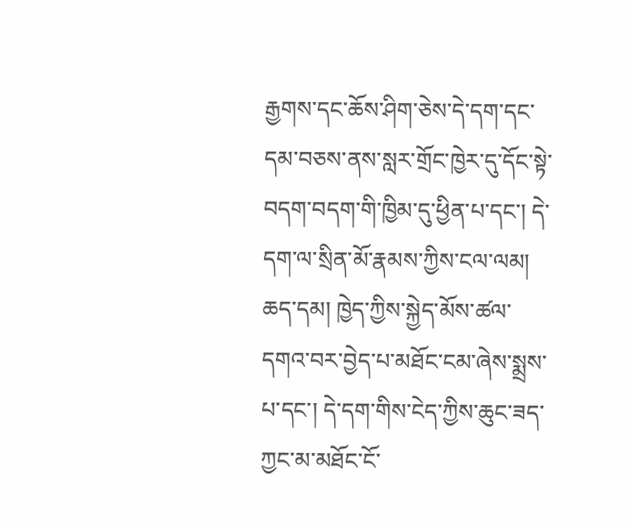རྒྱགས་དང་ཆོས་ཤིག་ཅེས་དེ་དག་དང་དམ་བཅས་ནས་སླར་གྲོང་ཁྱེར་དུ་དོང་སྟེ་བདག་བདག་གི་ཁྱིམ་དུ་ཕྱིན་པ་དང་། དེ་དག་ལ་སྲིན་མོ་རྣམས་ཀྱིས་ངལ་ལམ། ཆད་དམ། ཁྱེད་ཀྱིས་སྐྱེད་མོས་ཚལ་དགའ་བར་བྱེད་པ་མཐོང་ངམ་ཞེས་སྨྲས་པ་དང་། དེ་དག་གིས་ངེད་ཀྱིས་ཆུང་ཟད་ཀྱང་མ་མཐོང་ངོ་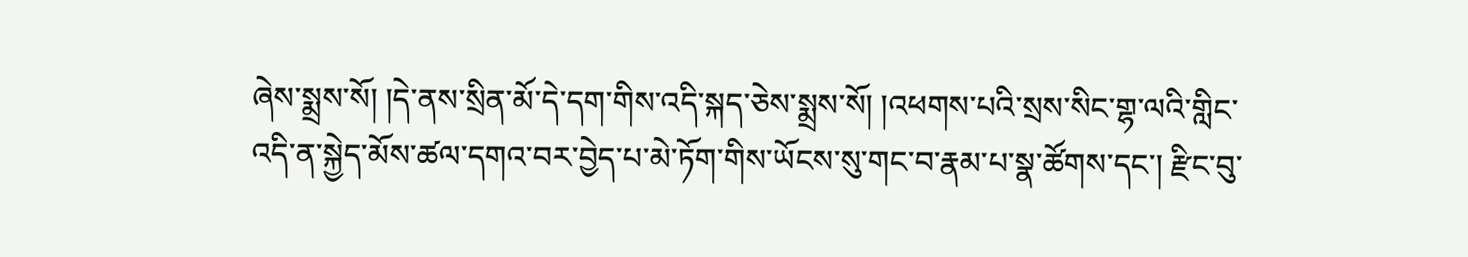ཞེས་སྨྲས་སོ། །དེ་ནས་སྲིན་མོ་དེ་དག་གིས་འདི་སྐད་ཅེས་སྨྲས་སོ། །འཕགས་པའི་སྲས་སིང་གྷ་ལའི་གླིང་འདི་ན་སྐྱེད་མོས་ཚལ་དགའ་བར་བྱེད་པ་མེ་ཏོག་གིས་ཡོངས་སུ་གང་བ་རྣམ་པ་སྣ་ཚོགས་དང་། རྫིང་བུ་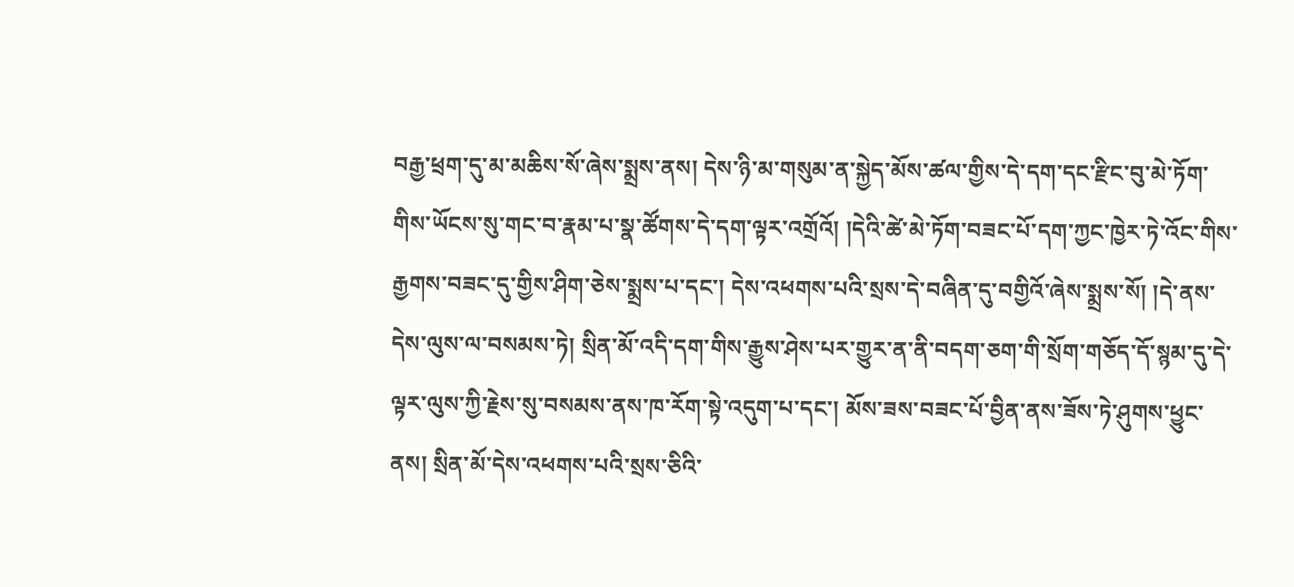བརྒྱ་ཕྲག་དུ་མ་མཆིས་སོ་ཞེས་སྨྲས་ནས། དེས་ཉི་མ་གསུམ་ན་སྐྱེད་མོས་ཚལ་གྱིས་དེ་དག་དང་རྫིང་བུ་མེ་ཏོག་གིས་ཡོངས་སུ་གང་བ་རྣམ་པ་སྣ་ཚོགས་དེ་དག་ལྟར་འགྲོའོ། །དེའི་ཚེ་མེ་ཏོག་བཟང་པོ་དག་ཀྱང་ཁྱེར་ཏེ་འོང་གིས་རྒྱགས་བཟང་དུ་གྱིས་ཤིག་ཅེས་སྨྲས་པ་དང་། དེས་འཕགས་པའི་སྲས་དེ་བཞིན་དུ་བགྱིའོ་ཞེས་སྨྲས་སོ། །དེ་ནས་དེས་ལུས་ལ་བསམས་ཏེ། སྲིན་མོ་འདི་དག་གིས་རྒྱུས་ཤེས་པར་གྱུར་ན་ནི་བདག་ཅག་གི་སྲོག་གཅོད་དོ་སྙམ་དུ་དེ་ལྟར་ལུས་ཀྱི་རྗེས་སུ་བསམས་ནས་ཁ་རོག་སྟེ་འདུག་པ་དང་། མོས་ཟས་བཟང་པོ་བྱིན་ནས་ཟོས་ཏེ་ཤུགས་ཕྱུང་ནས། སྲིན་མོ་དེས་འཕགས་པའི་སྲས་ཅིའི་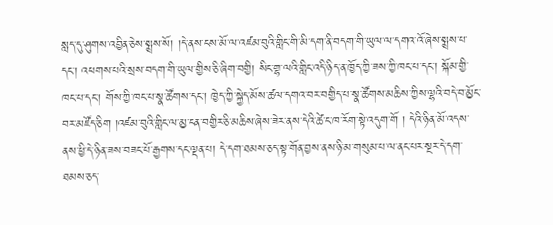སླད་དུ་ཤུགས་འབྱིན་ཅེས་སྨྲས་སོ། །དེ་ནས་ངས་མོ་ལ་འཛམ་བུའི་གླིང་གི་མི་དག་ནི་བདག་གི་ཡུལ་ལ་དགའ་འོ་ཞེས་སྨྲས་པ་དང་། འཕགས་པའི་སྲས་བདག་གི་ཡུལ་གྱིས་ཅི་ཞིག་བགྱི། སིང་གྷ་ལའི་གླིང་འདི་ཉིད་ན་ཁྱོད་ཀྱི་ཟས་ཀྱི་ཁང་པ་དང་། སྐོམ་གྱི་ཁང་པ་དང་། གོས་ཀྱི་ཁང་པ་སྣ་ཚོགས་དང་། ཁྱེད་ཀྱི་སྐྱེད་མོས་ཚལ་དགའ་བར་བགྱིད་པ་སྣ་ཚོགས་མཆིས་ཀྱིས་ལྷའི་བདེ་བ་མྱོང་བར་མཛོད་ཅིག །འཛམ་བུའི་གླིང་ལ་མྱ་ངན་བགྱིར་ཅི་མཆིས་ཞེས་ཟེར་ནས་དེའི་ཚེ་ང་ཁ་རོག་སྟེ་འདུག་གོ ། དེའི་ཉིན་མོ་འདས་ནས་ཕྱི་དེ་ཉིན་ཟས་བཟང་པོ་རྒྱགས་དང་ལྡན་པ། དེ་དག་ཐམས་ཅད་སྟ་གོན་བྱས་ནས་ཉི་མ་གསུམ་པ་ལ་ནང་པར་སྔར་དེ་དག་ཐམས་ཅད་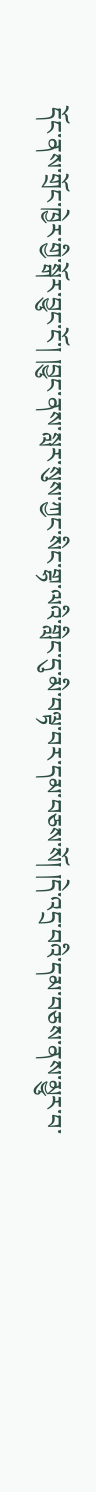དོང་ནས་གྲོང་ཁྱེར་གྱི་སྒོར་བྱུང་ངོ་། །བྱུང་ནས་སླར་སུས་ཀྱང་སིང་གྷ་ལའི་གླིང་དུ་མི་བལྟ་བར་དམ་བཅས་སོ། །དེ་འདྲ་བའི་དམ་བཅས་ནས་མྱུར་བ་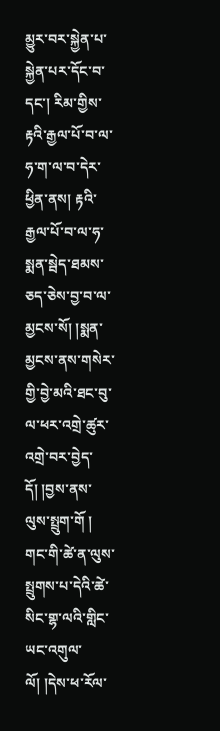མྱུར་བར་སྐྱེན་པ་སྐྱེན་པར་དོང་བ་དང་། རིམ་གྱིས་རྟའི་རྒྱལ་པོ་བ་ལ་ཧ་ག་ལ་བ་དེར་ཕྱིན་ནས། རྟའི་རྒྱལ་པོ་བ་ལ་ཧ་སྨན་སྦེད་ཐམས་ཅད་ཅེས་བྱ་བ་ལ་མྱངས་སོ། །སྨན་མྱངས་ནས་གསེར་གྱི་བྱེ་མའི་ཐང་བུ་ལ་ཕར་འགྲེ་ཚུར་འགྲེ་བར་བྱེད་དོ། །བྱས་ནས་ལུས་སྤྲུག་གོ ། གང་གི་ཚེ་ན་ལུས་སྤྲུགས་པ་དེའི་ཚེ་སིང་གྷ་ལའི་གླིང་ཡང་འགུལ་ལོ། །དེས་ཕ་རོལ་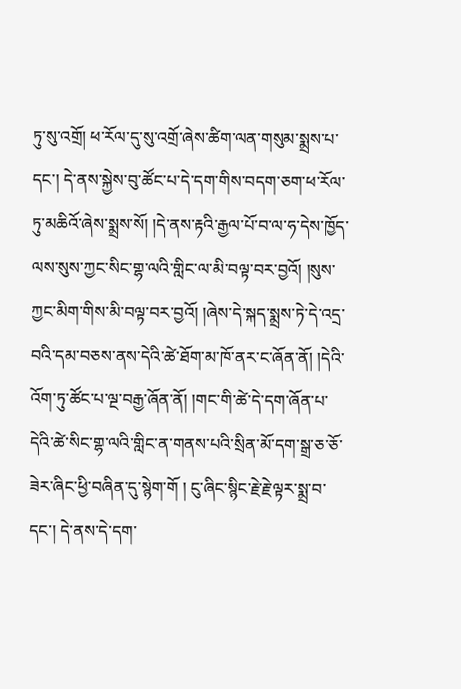ཏུ་སུ་འགྲོ། ཕ་རོལ་དུ་སུ་འགྲོ་ཞེས་ཚིག་ལན་གསུམ་སྨྲས་པ་དང་། དེ་ནས་སྐྱེས་བུ་ཚོང་པ་དེ་དག་གིས་བདག་ཅག་ཕ་རོལ་ཏུ་མཆིའོ་ཞེས་སྨྲས་སོ། །དེ་ནས་རྟའི་རྒྱལ་པོ་བ་ལ་ཧ་དེས་ཁྱོད་ལས་སུས་ཀྱང་སིང་གྷ་ལའི་གླིང་ལ་མི་བལྟ་བར་བྱའོ། །སུས་ཀྱང་མིག་གིས་མི་བལྟ་བར་བྱའོ། །ཞེས་དེ་སྐད་སྨྲས་ཏེ་དེ་འདྲ་བའི་དམ་བཅས་ནས་དེའི་ཚེ་ཐོག་མ་ཁོ་ནར་ང་ཞོན་ནོ། །དེའི་འོག་ཏུ་ཚོང་པ་ལྔ་བརྒྱ་ཞོན་ནོ། །གང་གི་ཚེ་དེ་དག་ཞོན་པ་དེའི་ཚེ་སིང་གྷ་ལའི་གླིང་ན་གནས་པའི་སྲིན་མོ་དག་སྒྲ་ཅ་ཅོ་ཟེར་ཞིང་ཕྱི་བཞིན་དུ་སྙེག་གོ ། ངུ་ཞིང་སྙིང་རྗེ་རྗེ་ལྟར་སྨྲ་བ་དང་། དེ་ནས་དེ་དག་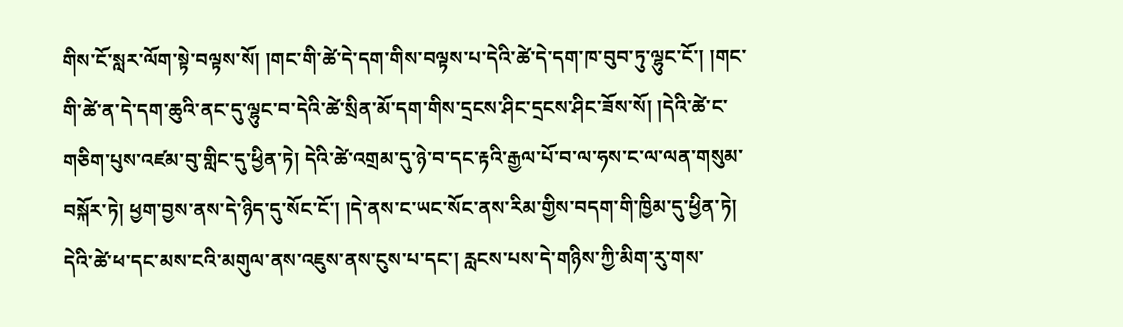གིས་ངོ་སླར་ལོག་སྟེ་བལྟས་སོ། །གང་གི་ཚེ་དེ་དག་གིས་བལྟས་པ་དེའི་ཚེ་དེ་དག་ཁ་བུབ་ཏུ་ལྷུང་ངོ་། །གང་གི་ཚེ་ན་དེ་དག་ཆུའི་ནང་དུ་ལྷུང་བ་དེའི་ཚེ་སྲིན་མོ་དག་གིས་དྲངས་ཤིང་དྲངས་ཤིང་ཟོས་སོ། །དེའི་ཚེ་ང་གཅིག་པུས་འཛམ་བུ་གླིང་དུ་ཕྱིན་ཏེ། དེའི་ཚེ་འགྲམ་དུ་ཉེ་བ་དང་རྟའི་རྒྱལ་པོ་བ་ལ་ཧས་ང་ལ་ལན་གསུམ་བསྐོར་ཏེ། ཕྱག་བྱས་ནས་དེ་ཉིད་དུ་སོང་ངོ་། །དེ་ནས་ང་ཡང་སོང་ནས་རིམ་གྱིས་བདག་གི་ཁྱིམ་དུ་ཕྱིན་ཏེ། དེའི་ཚེ་ཕ་དང་མས་ངའི་མགུལ་ནས་འཇུས་ནས་ངུས་པ་དང་། རླངས་པས་དེ་གཉིས་ཀྱི་མིག་རུ་གས་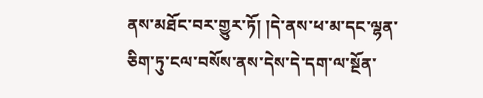ནས་མཐོང་བར་གྱུར་ཏོ། །དེ་ནས་ཕ་མ་དང་ལྷན་ཅིག་ཏུ་ངལ་བསོས་ནས་དེས་དེ་དག་ལ་སྔོན་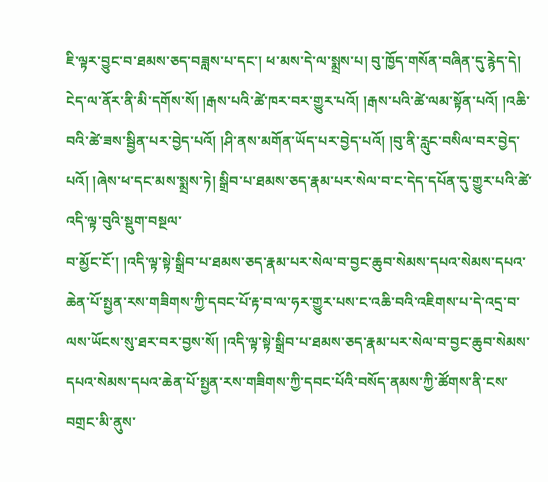ཇི་ལྟར་བྱུང་བ་ཐམས་ཅད་བཟླས་པ་དང་། ཕ་མས་དེ་ལ་སྨྲས་པ། བུ་ཁྱོད་གསོན་བཞིན་དུ་རྙེད་དེ། ངེད་ལ་ནོར་ནི་མི་དགོས་སོ། །རྒས་པའི་ཚེ་ཁར་བར་གྱུར་པའོ། །རྒས་པའི་ཚེ་ལམ་སྟོན་པའོ། །འཆི་བའི་ཚེ་ཟས་སྦྱིན་པར་བྱེད་པའོ། །ཤི་ནས་མགོན་ཡོད་པར་བྱེད་པའོ། །བུ་ནི་རླུང་བསིལ་བར་བྱེད་པའོ། །ཞེས་ཕ་དང་མས་སྨྲས་ཏེ། སྒྲིབ་པ་ཐམས་ཅད་རྣམ་པར་སེལ་བ་ང་དེད་དཔོན་དུ་གྱུར་པའི་ཚེ་འདི་ལྟ་བུའི་སྡུག་བསྔལ་
བ་མྱོང་ངོ་། །འདི་ལྟ་སྟེ་སྒྲིབ་པ་ཐམས་ཅད་རྣམ་པར་སེལ་བ་བྱང་ཆུབ་སེམས་དཔའ་སེམས་དཔའ་ཆེན་པོ་སྤྱན་རས་གཟིགས་ཀྱི་དབང་པོ་རྟ་བ་ལ་ཧར་གྱུར་པས་ང་འཆི་བའི་འཇིགས་པ་དེ་འདྲ་བ་ལས་ཡོངས་སུ་ཐར་བར་བྱས་སོ། །འདི་ལྟ་སྟེ་སྒྲིབ་པ་ཐམས་ཅད་རྣམ་པར་སེལ་བ་བྱང་ཆུབ་སེམས་དཔའ་སེམས་དཔའ་ཆེན་པོ་སྤྱན་རས་གཟིགས་ཀྱི་དབང་པོའི་བསོད་ནམས་ཀྱི་ཚོགས་ནི་ངས་བགྲང་མི་ནུས་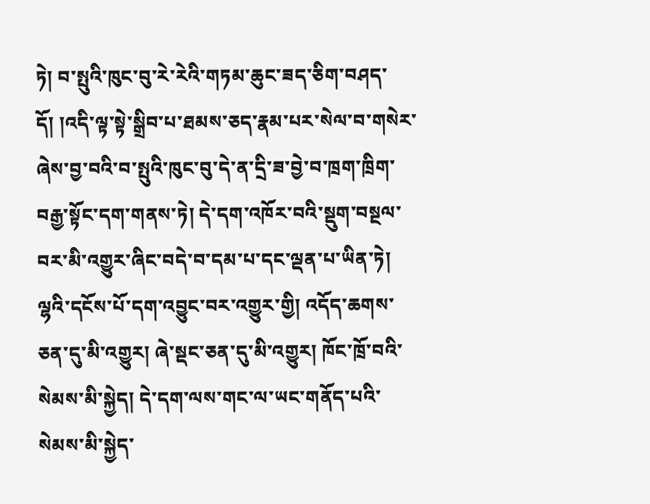ཏེ། བ་སྤུའི་ཁུང་བུ་རེ་རེའི་གཏམ་ཆུང་ཟད་ཅིག་བཤད་དོ། །འདི་ལྟ་སྟེ་སྒྲིབ་པ་ཐམས་ཅད་རྣམ་པར་སེལ་བ་གསེར་ཞེས་བྱ་བའི་བ་སྤུའི་ཁུང་བུ་དེ་ན་དྲི་ཟ་བྱེ་བ་ཁྲག་ཁྲིག་བརྒྱ་སྟོང་དག་གནས་ཏེ། དེ་དག་འཁོར་བའི་སྡུག་བསྔལ་བར་མི་འགྱུར་ཞིང་བདེ་བ་དམ་པ་དང་ལྡན་པ་ཡིན་ཏེ། ལྷའི་དངོས་པོ་དག་འབྱུང་བར་འགྱུར་གྱི། འདོད་ཆགས་ཅན་དུ་མི་འགྱུར། ཞེ་སྡང་ཅན་དུ་མི་འགྱུར། ཁོང་ཁྲོ་བའི་སེམས་མི་སྐྱེད། དེ་དག་ལས་གང་ལ་ཡང་གནོད་པའི་སེམས་མི་སྐྱེད་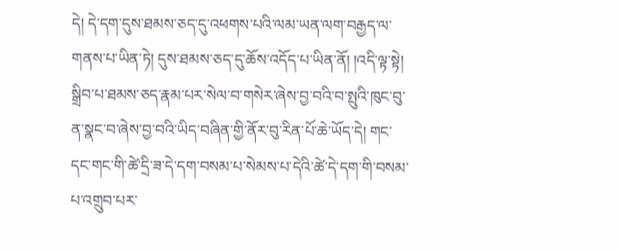དེ། དེ་དག་དུས་ཐམས་ཅད་དུ་འཕགས་པའི་ལམ་ཡན་ལག་བརྒྱད་ལ་གནས་པ་ཡིན་ཏེ། དུས་ཐམས་ཅད་དུ་ཆོས་འདོད་པ་ཡིན་ནོ། །འདི་ལྟ་སྟེ། སྒྲིབ་པ་ཐམས་ཅད་རྣམ་པར་སེལ་བ་གསེར་ཞེས་བྱ་བའི་བ་སྤུའི་ཁུང་བུ་ན་སྣང་བ་ཞེས་བྱ་བའི་ཡིད་བཞིན་གྱི་ནོར་བུ་རིན་པོ་ཆེ་ཡོད་དེ། གང་དང་གང་གི་ཚེ་དྲི་ཟ་དེ་དག་བསམ་པ་སེམས་པ་དེའི་ཚེ་དེ་དག་གི་བསམ་པ་འགྲུབ་པར་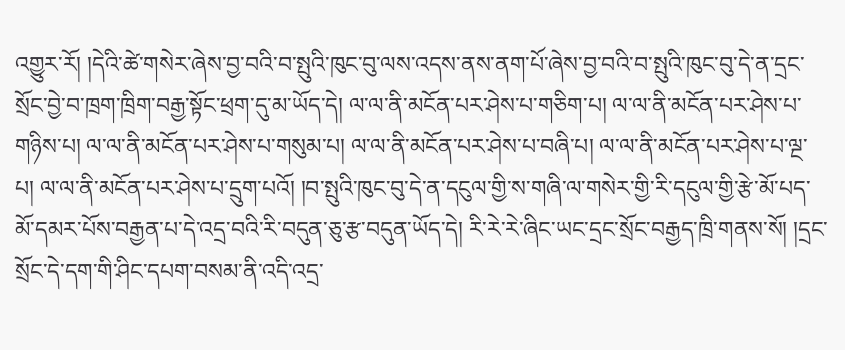འགྱུར་རོ། །དེའི་ཚེ་གསེར་ཞེས་བྱ་བའི་བ་སྤུའི་ཁུང་བུ་ལས་འདས་ནས་ནག་པོ་ཞེས་བྱ་བའི་བ་སྤུའི་ཁུང་བུ་དེ་ན་དྲང་སྲོང་བྱེ་བ་ཁྲག་ཁྲིག་བརྒྱ་སྟོང་ཕྲག་དུ་མ་ཡོད་དེ། ལ་ལ་ནི་མངོན་པར་ཤེས་པ་གཅིག་པ། ལ་ལ་ནི་མངོན་པར་ཤེས་པ་གཉིས་པ། ལ་ལ་ནི་མངོན་པར་ཤེས་པ་གསུམ་པ། ལ་ལ་ནི་མངོན་པར་ཤེས་པ་བཞི་པ། ལ་ལ་ནི་མངོན་པར་ཤེས་པ་ལྔ་པ། ལ་ལ་ནི་མངོན་པར་ཤེས་པ་དྲུག་པའོ། །བ་སྤུའི་ཁུང་བུ་དེ་ན་དངུལ་གྱི་ས་གཞི་ལ་གསེར་གྱི་རི་དངུལ་གྱི་རྩེ་མོ་པད་མོ་དམར་པོས་བརྒྱན་པ་དེ་འདྲ་བའི་རི་བདུན་ཅུ་རྩ་བདུན་ཡོད་དེ། རི་རེ་རེ་ཞིང་ཡང་དྲང་སྲོང་བརྒྱད་ཁྲི་གནས་སོ། །དྲང་སྲོང་དེ་དག་གི་ཤིང་དཔག་བསམ་ནི་འདི་འདྲ་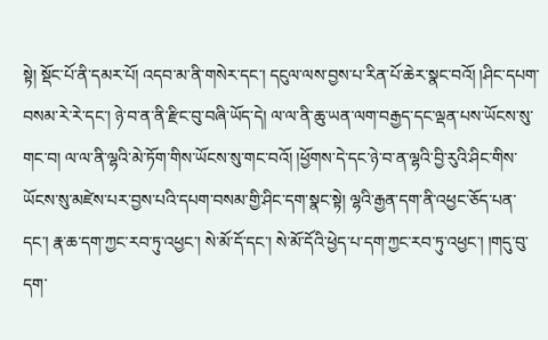སྟེ། སྡོང་པོ་ནི་དམར་པོ། འདབ་མ་ནི་གསེར་དང་། དངུལ་ལས་བྱས་པ་རིན་པོ་ཆེར་སྣང་བའོ། །ཤིང་དཔག་བསམ་རེ་རེ་དང་། ཉེ་བ་ན་ནི་རྫིང་བུ་བཞི་ཡོད་དེ། ལ་ལ་ནི་ཆུ་ཡན་ལག་བརྒྱད་དང་ལྡན་པས་ཡོངས་སུ་གང་བ། ལ་ལ་ནི་ལྷའི་མེ་ཏོག་གིས་ཡོངས་སུ་གང་བའོ། །ཕྱོགས་དེ་དང་ཉེ་བ་ན་ལྷའི་བྱི་རུའི་ཤིང་གིས་ཡོངས་སུ་མཛེས་པར་བྱས་པའི་དཔག་བསམ་གྱི་ཤིང་དག་སྣང་སྟེ། ལྷའི་རྒྱན་དག་ནི་འཕྱང་ཅོད་པན་དང་། རྣ་ཆ་དག་ཀྱང་རབ་ཏུ་འཕྱང་། སེ་མོ་དོ་དང་། སེ་མོ་དོའི་ཕྱེད་པ་དག་ཀྱང་རབ་ཏུ་འཕྱང་། །གདུ་བུ་དག་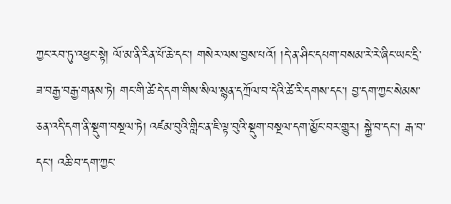ཀྱང་རབ་ཏུ་འཕྱང་སྟེ། ལོ་མ་ནི་རིན་པོ་ཆེ་དང་། གསེར་ལས་བྱས་པའོ། །དེ་ན་ཤིང་དཔག་བསམ་རེ་རེ་ཞིང་ཡང་དྲི་ཟ་བརྒྱ་བརྒྱ་གནས་ཏེ། གང་གི་ཚེ་དེ་དག་གིས་སིལ་སྙན་དཀྲོལ་བ་དེའི་ཚེ་རི་དགས་དང་། བྱ་དག་ཀྱང་སེམས་ཅན་འདི་དག་ནི་སྡུག་བསྔལ་ཏེ། འཛམ་བུའི་གླིང་ན་ཇི་ལྟ་བུའི་སྡུག་བསྔལ་དག་མྱོང་བར་གྱུར། སྐྱེ་བ་དང་། རྒ་བ་དང་། འཆི་བ་དག་ཀྱང་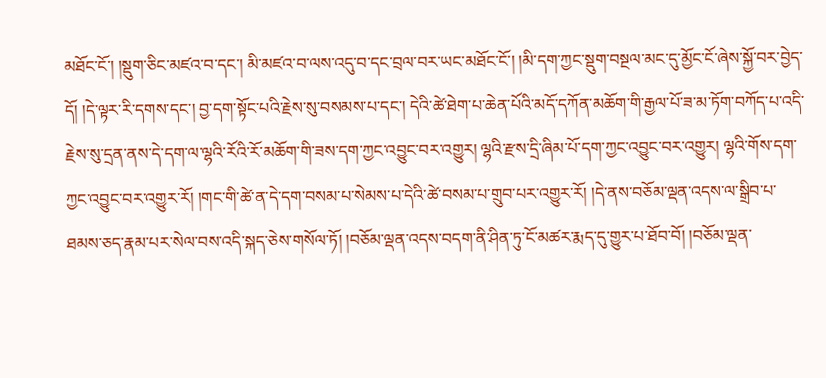མཐོང་ངོ་། །སྡུག་ཅིང་མཛའ་བ་དང་། མི་མཛའ་བ་ལས་འདུ་བ་དང་བྲལ་བར་ཡང་མཐོང་ངོ་། །མི་དག་ཀྱང་སྡུག་བསྔལ་མང་དུ་མྱོང་ངོ་ཞེས་སྐྱོ་བར་བྱེད་དོ། །དེ་ལྟར་རི་དགས་དང་། བྱ་དག་སྟོང་པའི་རྗེས་སུ་བསམས་པ་དང་། དེའི་ཚེ་ཐེག་པ་ཆེན་པོའི་མདོ་དཀོན་མཆོག་གི་རྒྱལ་པོ་ཟ་མ་ཏོག་བཀོད་པ་འདི་རྗེས་སུ་དྲན་ནས་དེ་དག་ལ་ལྷའི་རོའི་རོ་མཆོག་གི་ཟས་དག་ཀྱང་འབྱུང་བར་འགྱུར། ལྷའི་རྫས་དྲི་ཞིམ་པོ་དག་ཀྱང་འབྱུང་བར་འགྱུར། ལྷའི་གོས་དག་ཀྱང་འབྱུང་བར་འགྱུར་རོ། །གང་གི་ཚེ་ན་དེ་དག་བསམ་པ་སེམས་པ་དེའི་ཚེ་བསམ་པ་གྲུབ་པར་འགྱུར་རོ། །དེ་ནས་བཅོམ་ལྡན་འདས་ལ་སྒྲིབ་པ་ཐམས་ཅད་རྣམ་པར་སེལ་བས་འདི་སྐད་ཅེས་གསོལ་ཏོ། །བཅོམ་ལྡན་འདས་བདག་ནི་ཤིན་ཏུ་ངོ་མཚར་རྨད་དུ་གྱུར་པ་ཐོབ་བོ། །བཅོམ་ལྡན་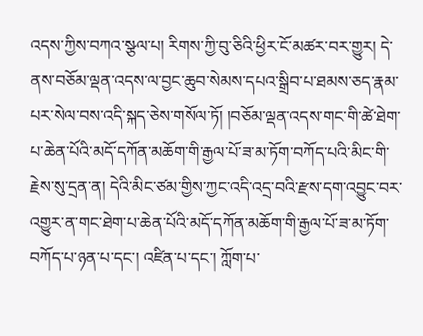འདས་ཀྱིས་བཀའ་སྩལ་པ། རིགས་ཀྱི་བུ་ཅིའི་ཕྱིར་ངོ་མཚར་བར་གྱུར། དེ་ནས་བཅོམ་ལྡན་འདས་ལ་བྱང་ཆུབ་སེམས་དཔའ་སྒྲིབ་པ་ཐམས་ཅད་རྣམ་པར་སེལ་བས་འདི་སྐད་ཅེས་གསོལ་ཏོ། །བཅོམ་ལྡན་འདས་གང་གི་ཚེ་ཐེག་པ་ཆེན་པོའི་མདོ་དཀོན་མཆོག་གི་རྒྱལ་པོ་ཟ་མ་ཏོག་བཀོད་པའི་མིང་གི་རྗེས་སུ་དྲན་ན། དེའི་མིང་ཙམ་གྱིས་ཀྱང་འདི་འདྲ་བའི་རྫས་དག་འབྱུང་བར་འགྱུར་ན་གང་ཐེག་པ་ཆེན་པོའི་མདོ་དཀོན་མཆོག་གི་རྒྱལ་པོ་ཟ་མ་ཏོག་བཀོད་པ་ཉན་པ་དང་། འཛིན་པ་དང་། ཀློག་པ་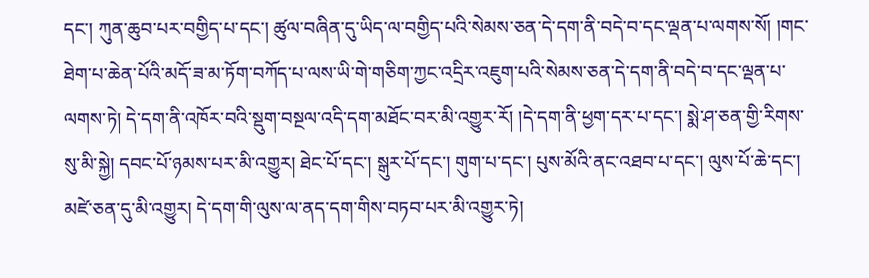དང་། ཀུན་ཆུབ་པར་བགྱིད་པ་དང་། ཚུལ་བཞིན་དུ་ཡིད་ལ་བགྱིད་པའི་སེམས་ཅན་དེ་དག་ནི་བདེ་བ་དང་ལྡན་པ་ལགས་སོ། །གང་ཐེག་པ་ཆེན་པོའི་མདོ་ཟ་མ་ཏོག་བཀོད་པ་ལས་ཡི་གེ་གཅིག་ཀྱང་འདྲིར་འཇུག་པའི་སེམས་ཅན་དེ་དག་ནི་བདེ་བ་དང་ལྡན་པ་ལགས་ཏེ། དེ་དག་ནི་འཁོར་བའི་སྡུག་བསྔལ་འདི་དག་མཐོང་བར་མི་འགྱུར་རོ། །དེ་དག་ནི་ཕྱག་དར་པ་དང་། སྨེ་ཤ་ཅན་གྱི་རིགས་སུ་མི་སྐྱེ། དབང་པོ་ཉམས་པར་མི་འགྱུར། ཐེང་པོ་དང་། སྒུར་པོ་དང་། གུག་པ་དང་། པུས་མོའི་ནང་འཐབ་པ་དང་། ལུས་པོ་ཆེ་དང་། མཛེ་ཅན་དུ་མི་འགྱུར། དེ་དག་གི་ལུས་ལ་ནད་དག་གིས་བཏབ་པར་མི་འགྱུར་ཏེ།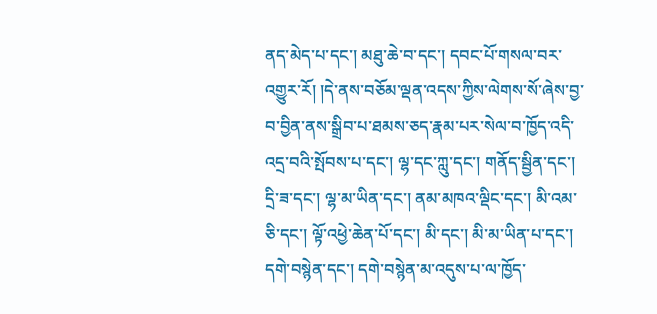ནད་མེད་པ་དང་། མཐུ་ཆེ་བ་དང་། དབང་པོ་གསལ་བར་འགྱུར་རོ། །དེ་ནས་བཅོམ་ལྡན་འདས་ཀྱིས་ལེགས་སོ་ཞེས་བྱ་བ་བྱིན་ནས་སྒྲིབ་པ་ཐམས་ཅད་རྣམ་པར་སེལ་བ་ཁྱོད་འདི་འདྲ་བའི་སྤོབས་པ་དང་། ལྷ་དང་ཀླུ་དང་། གནོད་སྦྱིན་དང་། དྲི་ཟ་དང་། ལྷ་མ་ཡིན་དང་། ནམ་མཁའ་ལྡིང་དང་། མི་འམ་ཅི་དང་། ལྟོ་འཕྱེ་ཆེན་པོ་དང་། མི་དང་། མི་མ་ཡིན་པ་དང་། དགེ་བསྙེན་དང་། དགེ་བསྙེན་མ་འདུས་པ་ལ་ཁྱོད་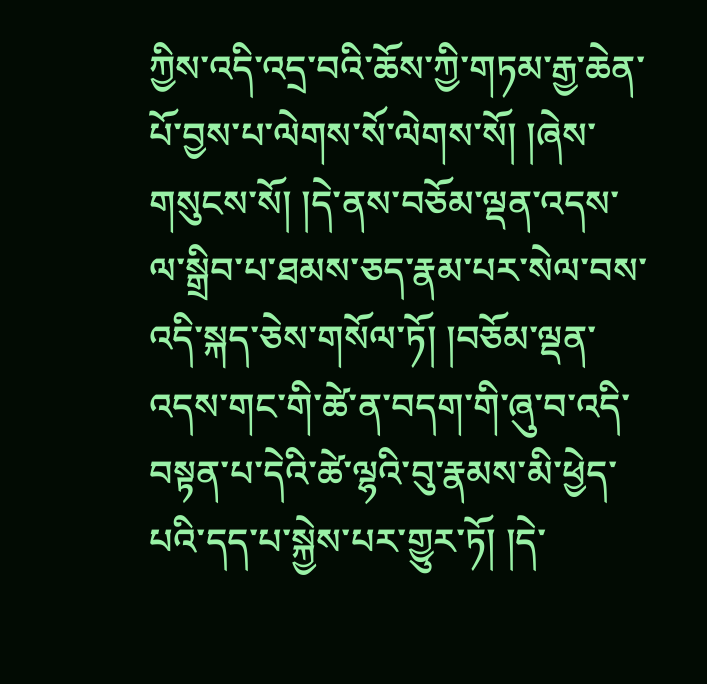ཀྱིས་འདི་འདྲ་བའི་ཆོས་ཀྱི་གཏམ་རྒྱ་ཆེན་པོ་བྱས་པ་ལེགས་སོ་ལེགས་སོ། །ཞེས་གསུངས་སོ། །དེ་ནས་བཅོམ་ལྡན་འདས་ལ་སྒྲིབ་པ་ཐམས་ཅད་རྣམ་པར་སེལ་བས་འདི་སྐད་ཅེས་གསོལ་ཏོ། །བཅོམ་ལྡན་འདས་གང་གི་ཚེ་ན་བདག་གི་ཞུ་བ་འདི་བསྟན་པ་དེའི་ཚེ་ལྷའི་བུ་རྣམས་མི་ཕྱེད་པའི་དད་པ་སྐྱེས་པར་གྱུར་ཏོ། །དེ་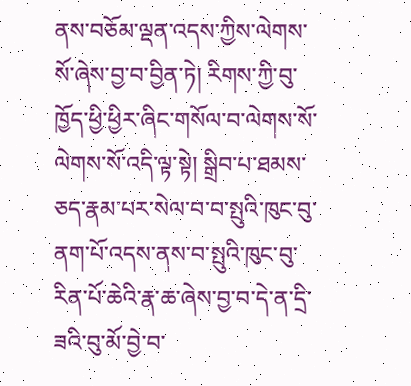ནས་བཅོམ་ལྡན་འདས་ཀྱིས་ལེགས་སོ་ཞེས་བྱ་བ་བྱིན་ཏེ། རིགས་ཀྱི་བུ་ཁྱོད་ཕྱི་ཕྱིར་ཞིང་གསོལ་བ་ལེགས་སོ་ལེགས་སོ་འདི་ལྟ་སྟེ། སྒྲིབ་པ་ཐམས་ཅད་རྣམ་པར་སེལ་བ་བ་སྤུའི་ཁུང་བུ་ནག་པོ་འདས་ནས་བ་སྤུའི་ཁུང་བུ་རིན་པོ་ཆེའི་རྣ་ཆ་ཞེས་བྱ་བ་དེ་ན་དྲི་ཟའི་བུ་མོ་བྱེ་བ་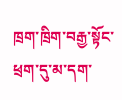ཁྲག་ཁྲིག་བརྒྱ་སྟོང་ཕྲག་དུ་མ་དག་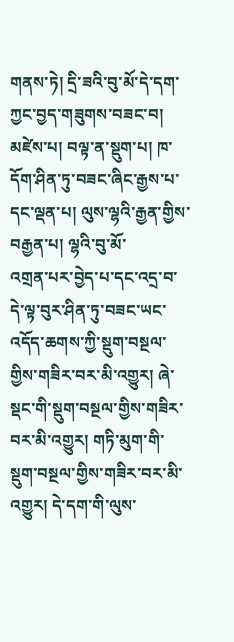གནས་ཏེ། དྲི་ཟའི་བུ་མོ་དེ་དག་ཀྱང་བྱད་གཟུགས་བཟང་བ། མཛེས་པ། བལྟ་ན་སྡུག་པ། ཁ་དོག་ཤིན་ཏུ་བཟང་ཞིང་རྒྱས་པ་དང་ལྡན་པ། ལུས་ལྷའི་རྒྱན་གྱིས་བརྒྱན་པ། ལྷའི་བུ་མོ་
འགྲན་པར་བྱེད་པ་དང་འདྲ་བ་དེ་ལྟ་བུར་ཤིན་ཏུ་བཟང་ཡང་འདོད་ཆགས་ཀྱི་སྡུག་བསྔལ་གྱིས་གཟིར་བར་མི་འགྱུར། ཞེ་སྡང་གི་སྡུག་བསྔལ་གྱིས་གཟིར་བར་མི་འགྱུར། གཏི་མུག་གི་སྡུག་བསྔལ་གྱིས་གཟིར་བར་མི་འགྱུར། དེ་དག་གི་ལུས་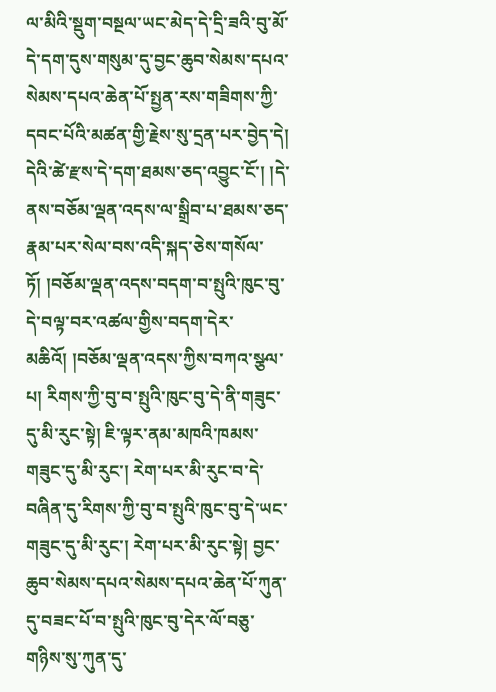ལ་མིའི་སྡུག་བསྔལ་ཡང་མེད་དེ་དྲི་ཟའི་བུ་མོ་དེ་དག་དུས་གསུམ་དུ་བྱང་ཆུབ་སེམས་དཔའ་སེམས་དཔའ་ཆེན་པོ་སྤྱན་རས་གཟིགས་ཀྱི་དབང་པོའི་མཚན་གྱི་རྗེས་སུ་དྲན་པར་བྱེད་དེ། དེའི་ཚེ་རྫས་དེ་དག་ཐམས་ཅད་འབྱུང་ངོ་། །དེ་ནས་བཅོམ་ལྡན་འདས་ལ་སྒྲིབ་པ་ཐམས་ཅད་རྣམ་པར་སེལ་བས་འདི་སྐད་ཅེས་གསོལ་ཏོ། །བཅོམ་ལྡན་འདས་བདག་བ་སྤུའི་ཁུང་བུ་དེ་བལྟ་བར་འཚལ་གྱིས་བདག་དེར་མཆིའོ། །བཅོམ་ལྡན་འདས་ཀྱིས་བཀའ་སྩལ་པ། རིགས་ཀྱི་བུ་བ་སྤུའི་ཁུང་བུ་དེ་ནི་གཟུང་དུ་མི་རུང་སྟེ། ཇི་ལྟར་ནམ་མཁའི་ཁམས་གཟུང་དུ་མི་རུང་། རེག་པར་མི་རུང་བ་དེ་བཞིན་དུ་རིགས་ཀྱི་བུ་བ་སྤུའི་ཁུང་བུ་དེ་ཡང་གཟུང་དུ་མི་རུང་། རེག་པར་མི་རུང་སྟེ། བྱང་ཆུབ་སེམས་དཔའ་སེམས་དཔའ་ཆེན་པོ་ཀུན་དུ་བཟང་པོ་བ་སྤུའི་ཁུང་བུ་དེར་ལོ་བཅུ་གཉིས་སུ་ཀུན་དུ་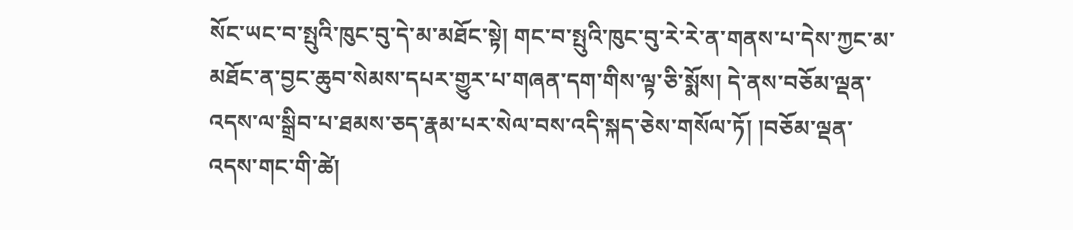སོང་ཡང་བ་སྤུའི་ཁུང་བུ་དེ་མ་མཐོང་སྟེ། གང་བ་སྤུའི་ཁུང་བུ་རེ་རེ་ན་གནས་པ་དེས་ཀྱང་མ་མཐོང་ན་བྱང་ཆུབ་སེམས་དཔར་གྱུར་པ་གཞན་དག་གིས་ལྟ་ཅི་སྨོས། དེ་ནས་བཅོམ་ལྡན་འདས་ལ་སྒྲིབ་པ་ཐམས་ཅད་རྣམ་པར་སེལ་བས་འདི་སྐད་ཅེས་གསོལ་ཏོ། །བཅོམ་ལྡན་འདས་གང་གི་ཚེ།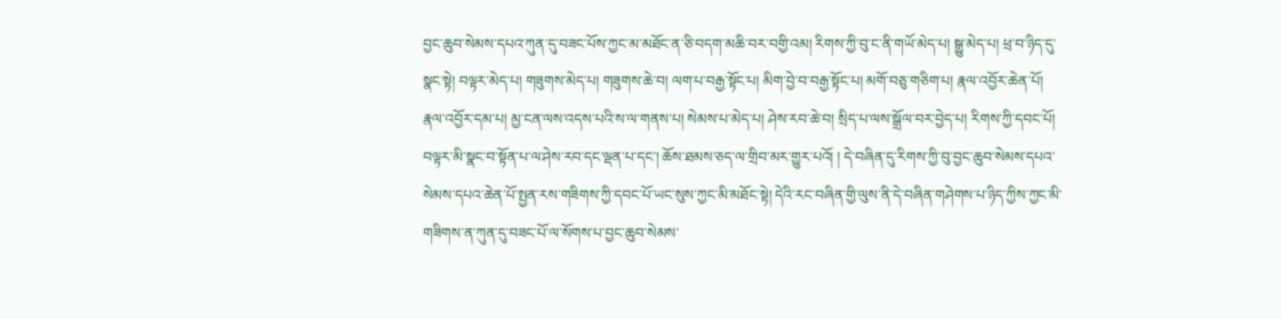བྱང་ཆུབ་སེམས་དཔའ་ཀུན་དུ་བཟང་པོས་ཀྱང་མ་མཐོང་ན་ཅི་བདག་མཆི་བར་བགྱི་འམ། རིགས་ཀྱི་བུ་ང་ནི་གཡོ་མེད་པ། སྒྱུ་མེད་པ། ཕྲ་བ་ཉིད་དུ་སྣང་སྟེ། བལྟར་མེད་པ། གཟུགས་མེད་པ། གཟུགས་ཆེ་བ། ལག་པ་བརྒྱ་སྟོང་པ། མིག་བྱེ་བ་བརྒྱ་སྟོང་པ། མགོ་བཅུ་གཅིག་པ། རྣལ་འབྱོར་ཆེན་པོ། རྣལ་འབྱོར་དམ་པ། མྱ་ངན་ལས་འདས་པའི་ས་ལ་གནས་པ། སེམས་པ་མེད་པ། ཤེས་རབ་ཆེ་བ། སྲིད་པ་ལས་སྒྲོལ་བར་བྱེད་པ། རིགས་ཀྱི་དབང་པོ། བལྟར་མི་སྣང་བ་སྟོན་པ་ལ་ཤེས་རབ་དང་ལྡན་པ་དང་། ཆོས་ཐམས་ཅད་ལ་གྲིབ་མར་གྱུར་པའོ། ། དེ་བཞིན་དུ་རིགས་ཀྱི་བུ་བྱང་ཆུབ་སེམས་དཔའ་སེམས་དཔའ་ཆེན་པོ་སྤྱན་རས་གཟིགས་ཀྱི་དབང་པོ་ཡང་སུས་ཀྱང་མི་མཐོང་སྟེ། དེའི་རང་བཞིན་གྱི་ལུས་ནི་དེ་བཞིན་གཤེགས་པ་ཉིད་ཀྱིས་ཀྱང་མི་གཟིགས་ན་ཀུན་དུ་བཟང་པོ་ལ་སོགས་པ་བྱང་ཆུབ་སེམས་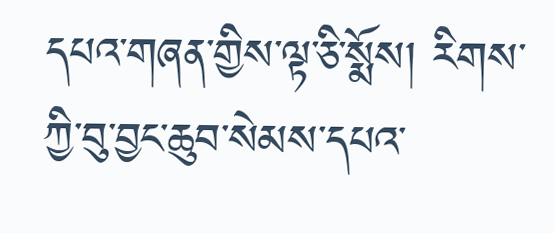དཔའ་གཞན་གྱིས་ལྟ་ཅི་སྨོས། རིགས་ཀྱི་བུ་བྱང་ཆུབ་སེམས་དཔའ་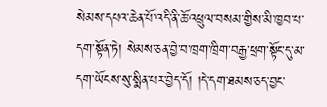སེམས་དཔའ་ཆེན་པོ་འདི་ནི་ཆོ་འཕྲུལ་བསམ་གྱིས་མི་ཁྱབ་པ་དག་སྟོན་ཏེ། སེམས་ཅན་བྱེ་བ་ཁྲག་ཁྲིག་བརྒྱ་ཕྲག་སྟོང་དུ་མ་དག་ཡོངས་སུ་སྨིན་པར་བྱེད་དོ། །དེ་དག་ཐམས་ཅད་བྱང་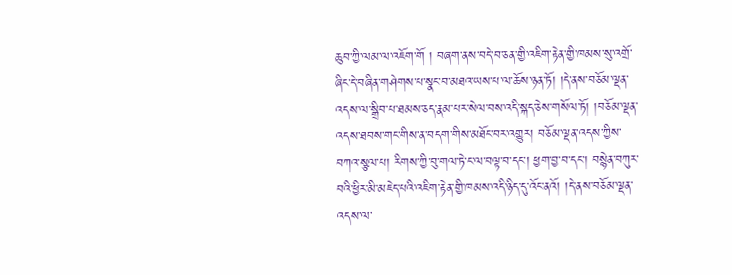ཆུབ་ཀྱི་ལམ་ལ་འཇོག་གོ ། བཞག་ནས་བདེ་བ་ཅན་གྱི་འཇིག་རྟེན་གྱི་ཁམས་སུ་འགྲོ་ཞིང་དེ་བཞིན་གཤེགས་པ་སྣང་བ་མཐའ་ཡས་པ་ལ་ཆོས་ཉན་ཏོ། །དེ་ནས་བཅོམ་ལྡན་འདས་ལ་སྒྲིབ་པ་ཐམས་ཅད་རྣམ་པར་སེལ་བས་འདི་སྐད་ཅེས་གསོལ་ཏོ། །བཅོམ་ལྡན་འདས་ཐབས་གང་གིས་ན་བདག་གིས་མཐོང་བར་འགྱུར། བཅོམ་ལྡན་འདས་ཀྱིས་བཀའ་སྩལ་པ། རིགས་ཀྱི་བུ་གལ་ཏེ་ང་ལ་བལྟ་བ་དང་། ཕྱག་བྱ་བ་དང་། བསྙེན་བཀུར་བའི་ཕྱིར་མི་མཇེད་པའི་འཇིག་རྟེན་གྱི་ཁམས་འདི་ཉིད་དུ་འོང་ནའོ། །དེ་ནས་བཅོམ་ལྡན་འདས་ལ་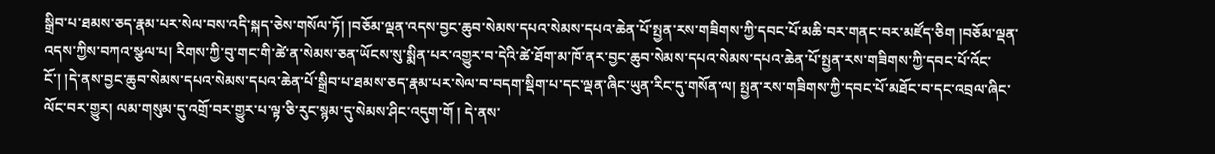སྒྲིབ་པ་ཐམས་ཅད་རྣམ་པར་སེལ་བས་འདི་སྐད་ཅེས་གསོལ་ཏོ། །བཅོམ་ལྡན་འདས་བྱང་ཆུབ་སེམས་དཔའ་སེམས་དཔའ་ཆེན་པོ་སྤྱན་རས་གཟིགས་ཀྱི་དབང་པོ་མཆི་བར་གནང་བར་མཛོད་ཅིག །བཅོམ་ལྡན་འདས་ཀྱིས་བཀའ་སྩལ་པ། རིགས་ཀྱི་བུ་གང་གི་ཚེ་ན་སེམས་ཅན་ཡོངས་སུ་སྨིན་པར་འགྱུར་བ་དེའི་ཚེ་ཐོག་མ་ཁོ་ནར་བྱང་ཆུབ་སེམས་དཔའ་སེམས་དཔའ་ཆེན་པོ་སྤྱན་རས་གཟིགས་ཀྱི་དབང་པོ་འོང་ངོ་། །དེ་ནས་བྱང་ཆུབ་སེམས་དཔའ་སེམས་དཔའ་ཆེན་པོ་སྒྲིབ་པ་ཐམས་ཅད་རྣམ་པར་སེལ་བ་བདག་སྡིག་པ་དང་ལྡན་ཞིང་ཡུན་རིང་དུ་གསོན་ལ། སྤྱན་རས་གཟིགས་ཀྱི་དབང་པོ་མཐོང་བ་དང་འབྲལ་ཞིང་ལོང་བར་གྱུར། ལམ་གསུམ་དུ་འགྲོ་བར་གྱུར་པ་ལྟ་ཅི་རུང་སྙམ་དུ་སེམས་ཤིང་འདུག་གོ ། དེ་ནས་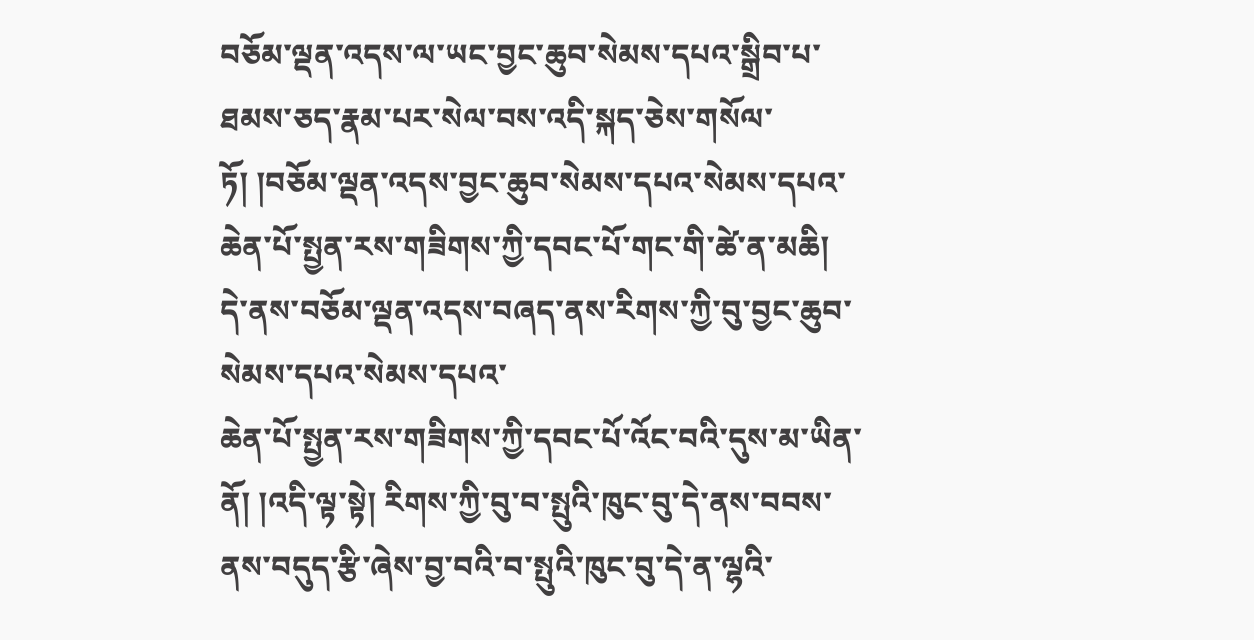བཅོམ་ལྡན་འདས་ལ་ཡང་བྱང་ཆུབ་སེམས་དཔའ་སྒྲིབ་པ་ཐམས་ཅད་རྣམ་པར་སེལ་བས་འདི་སྐད་ཅེས་གསོལ་ཏོ། །བཅོམ་ལྡན་འདས་བྱང་ཆུབ་སེམས་དཔའ་སེམས་དཔའ་ཆེན་པོ་སྤྱན་རས་གཟིགས་ཀྱི་དབང་པོ་གང་གི་ཚེ་ན་མཆི། དེ་ནས་བཅོམ་ལྡན་འདས་བཞད་ནས་རིགས་ཀྱི་བུ་བྱང་ཆུབ་སེམས་དཔའ་སེམས་དཔའ་
ཆེན་པོ་སྤྱན་རས་གཟིགས་ཀྱི་དབང་པོ་འོང་བའི་དུས་མ་ཡིན་ནོ། །འདི་ལྟ་སྟེ། རིགས་ཀྱི་བུ་བ་སྤུའི་ཁུང་བུ་དེ་ནས་བབས་ནས་བདུད་རྩི་ཞེས་བྱ་བའི་བ་སྤུའི་ཁུང་བུ་དེ་ན་ལྷའི་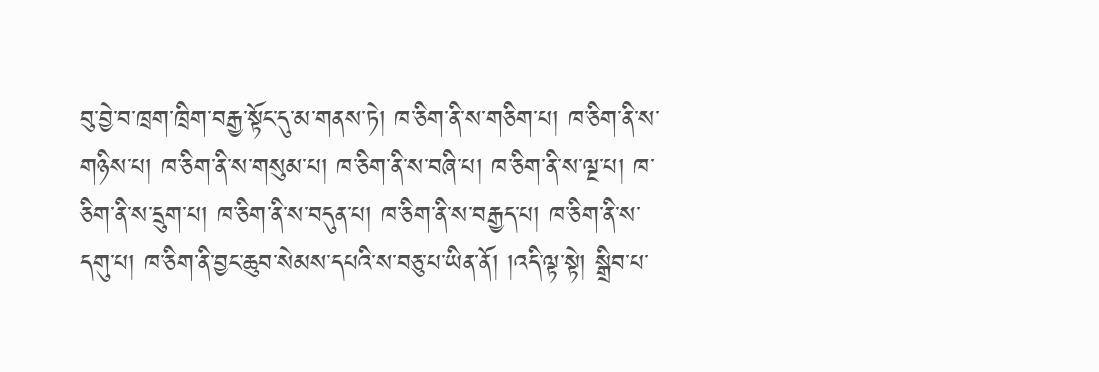བུ་བྱེ་བ་ཁྲག་ཁྲིག་བརྒྱ་སྟོང་དུ་མ་གནས་ཏེ། ཁ་ཅིག་ནི་ས་གཅིག་པ། ཁ་ཅིག་ནི་ས་གཉིས་པ། ཁ་ཅིག་ནི་ས་གསུམ་པ། ཁ་ཅིག་ནི་ས་བཞི་པ། ཁ་ཅིག་ནི་ས་ལྔ་པ། ཁ་ཅིག་ནི་ས་དྲུག་པ། ཁ་ཅིག་ནི་ས་བདུན་པ། ཁ་ཅིག་ནི་ས་བརྒྱད་པ། ཁ་ཅིག་ནི་ས་དགུ་པ། ཁ་ཅིག་ནི་བྱང་ཆུབ་སེམས་དཔའི་ས་བཅུ་པ་ཡིན་ནོ། །འདི་ལྟ་སྟེ། སྒྲིབ་པ་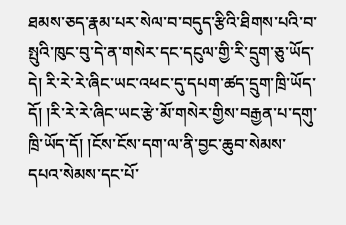ཐམས་ཅད་རྣམ་པར་སེལ་བ་བདུད་རྩིའི་ཐིགས་པའི་བ་སྤུའི་ཁུང་བུ་དེ་ན་གསེར་དང་དངུལ་གྱི་རི་དྲུག་ཅུ་ཡོད་དེ། རི་རེ་རེ་ཞིང་ཡང་འཕང་དུ་དཔག་ཚད་དྲུག་ཁྲི་ཡོད་དོ། །རི་རེ་རེ་ཞིང་ཡང་རྩེ་མོ་གསེར་གྱིས་བརྒྱན་པ་དགུ་ཁྲི་ཡོད་དོ། །ངོས་ངོས་དག་ལ་ནི་བྱང་ཆུབ་སེམས་དཔའ་སེམས་དང་པོ་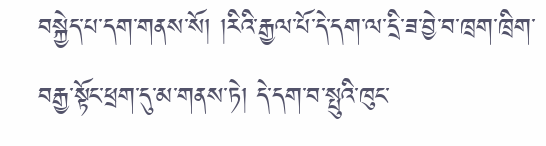བསྐྱེད་པ་དག་གནས་སོ། །རིའི་རྒྱལ་པོ་དེ་དག་ལ་དྲི་ཟ་བྱེ་བ་ཁྲག་ཁྲིག་བརྒྱ་སྟོང་ཕྲག་དུ་མ་གནས་ཏེ། དེ་དག་བ་སྤུའི་ཁུང་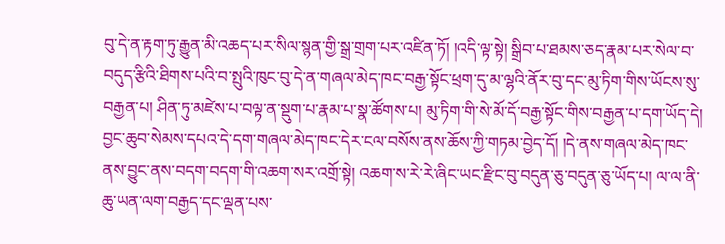བུ་དེ་ན་རྟག་ཏུ་རྒྱུན་མི་འཆད་པར་སིལ་སྙན་གྱི་སྒྲ་གྲག་པར་འཛིན་ཏོ། །འདི་ལྟ་སྟེ། སྒྲིབ་པ་ཐམས་ཅད་རྣམ་པར་སེལ་བ་བདུད་རྩིའི་ཐིགས་པའི་བ་སྤུའི་ཁུང་བུ་དེ་ན་གཞལ་མེད་ཁང་བརྒྱ་སྟོང་ཕྲག་དུ་མ་ལྷའི་ནོར་བུ་དང་མུ་ཏིག་གིས་ཡོངས་སུ་བརྒྱན་པ། ཤིན་ཏུ་མཛེས་པ་བལྟ་ན་སྡུག་པ་རྣམ་པ་སྣ་ཚོགས་པ། མུ་ཏིག་གི་སེ་མོ་དོ་བརྒྱ་སྟོང་གིས་བརྒྱན་པ་དག་ཡོད་དེ། བྱང་ཆུབ་སེམས་དཔའ་དེ་དག་གཞལ་མེད་ཁང་དེར་ངལ་བསོས་ནས་ཆོས་ཀྱི་གཏམ་བྱེད་དོ། །དེ་ནས་གཞལ་མེད་ཁང་ནས་བྱུང་ནས་བདག་བདག་གི་འཆག་སར་འགྲོ་སྟེ། འཆག་ས་རེ་རེ་ཞིང་ཡང་རྫིང་བུ་བདུན་ཅུ་བདུན་ཅུ་ཡོད་པ། ལ་ལ་ནི་ཆུ་ཡན་ལག་བརྒྱད་དང་ལྡན་པས་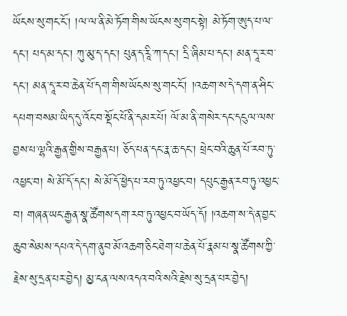ཡོངས་སུ་གང་ངོ་། །ལ་ལ་ནི་མེ་ཏོག་གིས་ཡོངས་སུ་གང་སྟེ། མེ་ཏོག་ཨུད་པ་ལ་དང་། པད་མ་དང་། ཀུ་མུ་ད་དང་། པུན་ད་རཱི་ཀ་དང་། དྲི་ཞིམ་པ་དང་། མན་དཱ་ར་བ་དང་། མན་དཱ་ར་བ་ཆེན་པོ་དག་གིས་ཡོངས་སུ་གང་ངོ་། །འཆག་ས་དེ་དག་ན་ཤིང་དཔག་བསམ་ཡིད་དུ་འོང་བ་སྡོང་པོ་ནི་དམར་པོ། ལོ་མ་ནི་གསེར་དང་དངུལ་ལས་བྱས་པ་ལྷའི་རྒྱན་གྱིས་བརྒྱན་པ། ཅོད་པན་དང་རྣ་ཆ་དང་། ཕྲེང་བའི་ཆུན་པོ་རབ་ཏུ་འཕྱང་བ། སེ་མོ་དོ་དང་། སེ་མོ་དོ་ཕྱེད་པ་རབ་ཏུ་འཕྱང་བ། དཔུང་རྒྱན་རབ་ཏུ་འཕྱང་བ། གཞན་ཡང་རྒྱན་སྣ་ཚོགས་དག་རབ་ཏུ་འཕྱང་བ་ཡོད་དོ། །འཆག་ས་དེ་ན་བྱང་ཆུབ་སེམས་དཔའ་དེ་དག་ནུབ་མོ་འཆག་ཅིང་ཐེག་པ་ཆེན་པོ་རྣམ་པ་སྣ་ཚོགས་ཀྱི་རྗེས་སུ་དྲན་པར་བྱེད། མྱ་ངན་ལས་འདའ་བའི་སའི་རྗེས་སུ་དྲན་པར་བྱེད།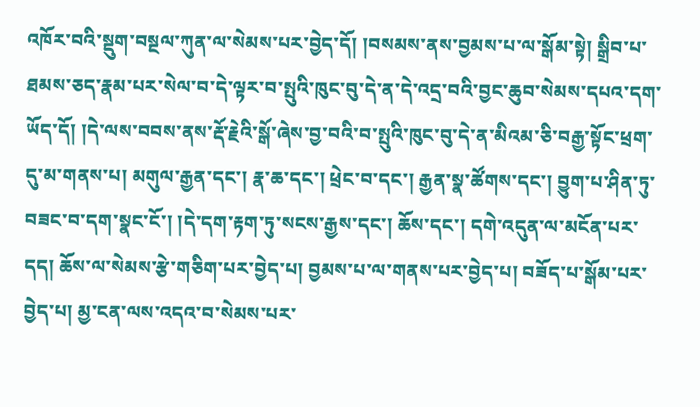འཁོར་བའི་སྡུག་བསྔལ་ཀུན་ལ་སེམས་པར་བྱེད་དོ། །བསམས་ནས་བྱམས་པ་ལ་སྒོམ་སྟེ། སྒྲིབ་པ་ཐམས་ཅད་རྣམ་པར་སེལ་བ་དེ་ལྟར་བ་སྤུའི་ཁུང་བུ་དེ་ན་དེ་འདྲ་བའི་བྱང་ཆུབ་སེམས་དཔའ་དག་ཡོད་དོ། །དེ་ལས་བབས་ནས་རྡོ་རྗེའི་སྒོ་ཞེས་བྱ་བའི་བ་སྤུའི་ཁུང་བུ་དེ་ན་མིའམ་ཅི་བརྒྱ་སྟོང་ཕྲག་དུ་མ་གནས་པ། མགུལ་རྒྱན་དང་། རྣ་ཆ་དང་། ཕྲེང་བ་དང་། རྒྱན་སྣ་ཚོགས་དང་། བྱུག་པ་ཤིན་ཏུ་བཟང་བ་དག་སྣང་ངོ་། །དེ་དག་རྟག་ཏུ་སངས་རྒྱས་དང་། ཆོས་དང་། དགེ་འདུན་ལ་མངོན་པར་དད། ཆོས་ལ་སེམས་རྩེ་གཅིག་པར་བྱེད་པ། བྱམས་པ་ལ་གནས་པར་བྱེད་པ། བཟོད་པ་སྒོམ་པར་བྱེད་པ། མྱ་ངན་ལས་འདའ་བ་སེམས་པར་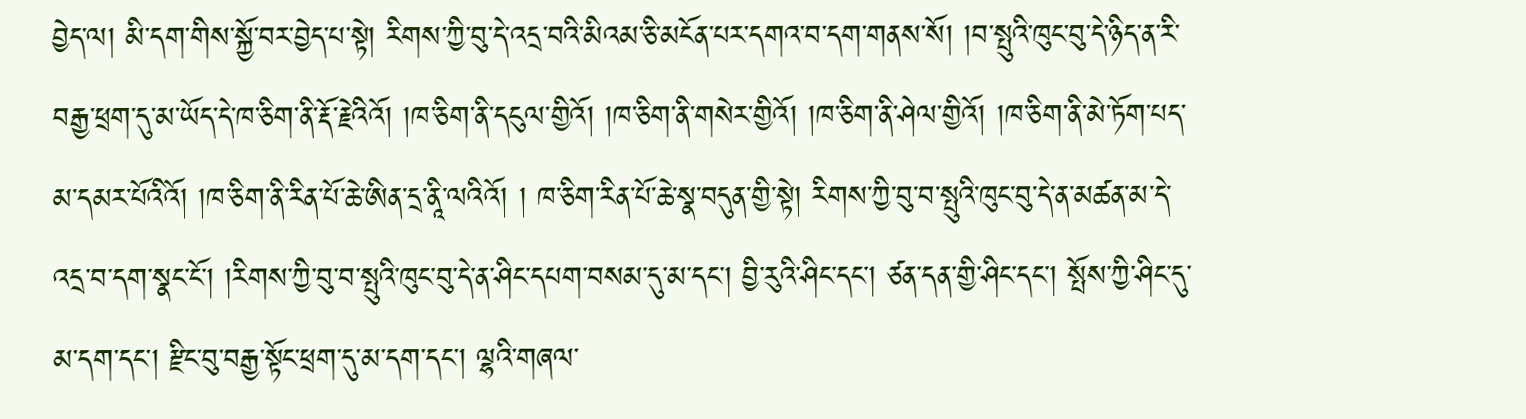བྱེད་ལ། མི་དག་གིས་སྐྱོ་བར་བྱེད་པ་སྟེ། རིགས་ཀྱི་བུ་དེ་འདྲ་བའི་མིའམ་ཅི་མངོན་པར་དགའ་བ་དག་གནས་སོ། །བ་སྤུའི་ཁུང་བུ་དེ་ཉིད་ན་རི་བརྒྱ་ཕྲག་དུ་མ་ཡོད་དེ་ཁ་ཅིག་ནི་རྡོ་རྗེའིའོ། །ཁ་ཅིག་ནི་དངུལ་གྱིའོ། །ཁ་ཅིག་ནི་གསེར་གྱིའོ། །ཁ་ཅིག་ནི་ཤེལ་གྱིའོ། །ཁ་ཅིག་ནི་མེ་ཏོག་པད་མ་དམར་པོའིའོ། །ཁ་ཅིག་ནི་རིན་པོ་ཆེ་ཨིན་དྲ་ནཱི་ལའིའོ། ། ཁ་ཅིག་རིན་པོ་ཆེ་སྣ་བདུན་གྱི་སྟེ། རིགས་ཀྱི་བུ་བ་སྤུའི་ཁུང་བུ་དེ་ན་མཚན་མ་དེ་འདྲ་བ་དག་སྣང་ངོ་། །རིགས་ཀྱི་བུ་བ་སྤུའི་ཁུང་བུ་དེ་ན་ཤིང་དཔག་བསམ་དུ་མ་དང་། བྱི་རུའི་ཤིང་དང་། ཙན་དན་གྱི་ཤིང་དང་། སྤོས་ཀྱི་ཤིང་དུ་མ་དག་དང་། རྫིང་བུ་བརྒྱ་སྟོང་ཕྲག་དུ་མ་དག་དང་། ལྷའི་གཞལ་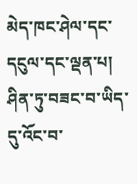མེད་ཁང་ཤེལ་དང་དངུལ་དང་ལྡན་པ། ཤིན་ཏུ་བཟང་བ་ཡིད་དུ་འོང་བ་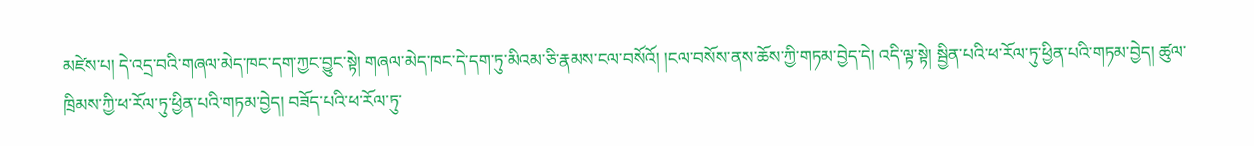མཛེས་པ། དེ་འདྲ་བའི་གཞལ་མེད་ཁང་དག་ཀྱང་བྱུང་སྟེ། གཞལ་མེད་ཁང་དེ་དག་ཏུ་མིའམ་ཅི་རྣམས་ངལ་བསོའོ། །ངལ་བསོས་ནས་ཆོས་ཀྱི་གཏམ་བྱེད་དེ། འདི་ལྟ་སྟེ། སྦྱིན་པའི་ཕ་རོལ་ཏུ་ཕྱིན་པའི་གཏམ་བྱེད། ཚུལ་ཁྲིམས་ཀྱི་ཕ་རོལ་ཏུ་ཕྱིན་པའི་གཏམ་བྱེད། བཟོད་པའི་ཕ་རོལ་ཏུ་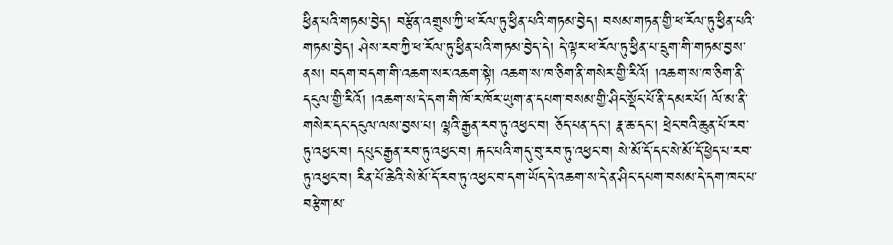ཕྱིན་པའི་གཏམ་བྱེད། བརྩོན་འགྲུས་ཀྱི་ཕ་རོལ་ཏུ་ཕྱིན་པའི་གཏམ་བྱེད། བསམ་གཏན་གྱི་ཕ་རོལ་ཏུ་ཕྱིན་པའི་གཏམ་བྱེད། ཤེས་རབ་ཀྱི་ཕ་རོལ་ཏུ་ཕྱིན་པའི་གཏམ་བྱེད་དེ། དེ་ལྟར་ཕ་རོལ་ཏུ་ཕྱིན་པ་དྲུག་གི་གཏམ་བྱས་ནས། བདག་བདག་གི་འཆག་སར་འཆག་སྟེ། འཆག་ས་ཁ་ཅིག་ནི་གསེར་གྱི་རིའོ། །འཆག་ས་ཁ་ཅིག་ནི་དངུལ་གྱི་རིའོ། །འཆག་ས་དེ་དག་གི་ཁོ་ར་ཁོར་ཡུག་ན་དཔག་བསམ་གྱི་ཤིང་སྡོང་པོ་ནི་དམར་པོ། ལོ་མ་ནི་གསེར་དང་དངུལ་ལས་བྱས་པ། ལྷའི་རྒྱན་རབ་ཏུ་འཕྱང་བ། ཅོད་པན་དང་། རྣ་ཆ་དང་། ཕྲེང་བའི་ཆུན་པོ་རབ་ཏུ་འཕྱང་བ། དཔུང་རྒྱན་རབ་ཏུ་འཕྱང་བ། རྐང་པའི་གདུ་བུ་རབ་ཏུ་འཕྱང་བ། སེ་མོ་དོ་དང་སེ་མོ་དོ་ཕྱེད་པ་རབ་ཏུ་འཕྱང་བ། རིན་པོ་ཆེའི་སེ་མོ་དོ་རབ་ཏུ་འཕྱང་བ་དག་ཡོད་དེ་འཆག་ས་དེ་ན་ཤིང་དཔག་བསམ་དེ་དག་ཁང་པ་བརྩེག་མ་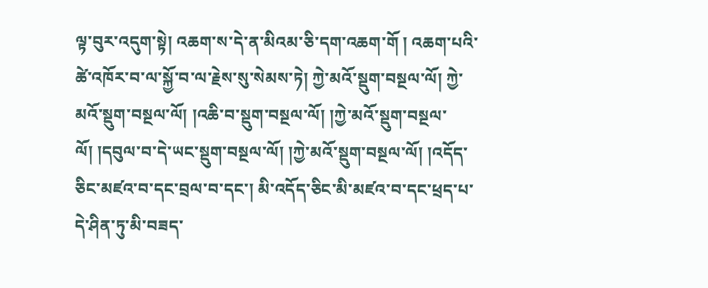ལྟ་བུར་འདུག་སྟེ། འཆག་ས་དེ་ན་མིའམ་ཅི་དག་འཆག་གོ ། འཆག་པའི་ཚེ་འཁོར་བ་ལ་སྐྱོ་བ་ལ་རྗེས་སུ་སེམས་ཏེ། ཀྱེ་མའོ་སྡུག་བསྔལ་ལོ། ཀྱེ་མའོ་སྡུག་བསྔལ་ལོ། །འཆི་བ་སྡུག་བསྔལ་ལོ། །ཀྱེ་མའོ་སྡུག་བསྔལ་ལོ། །དབུལ་བ་དེ་ཡང་སྡུག་བསྔལ་ལོ། །ཀྱེ་མའོ་སྡུག་བསྔལ་ལོ། །འདོད་ཅིང་མཛའ་བ་དང་བྲལ་བ་དང་། མི་འདོད་ཅིང་མི་མཛའ་བ་དང་ཕྲད་པ་དེ་ཤིན་ཏུ་མི་བཟད་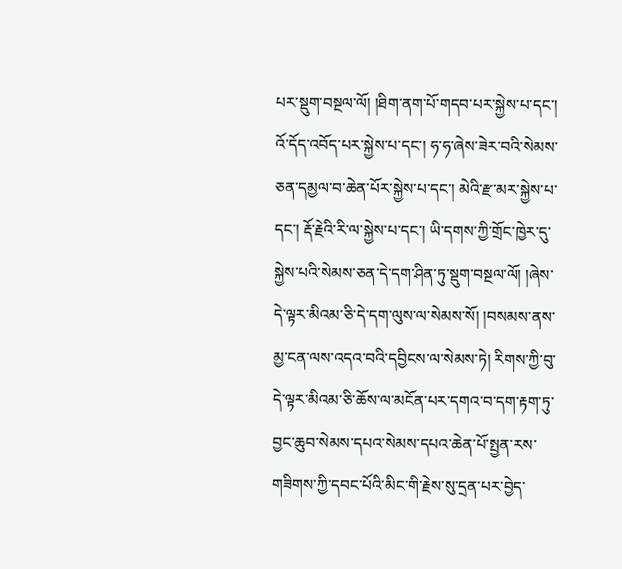པར་སྡུག་བསྔལ་ལོ། །ཐིག་ནག་པོ་གདབ་པར་སྐྱེས་པ་དང་། འོ་དོད་འབོད་པར་སྐྱེས་པ་དང་། ཧ་ཧ་ཞེས་ཟེར་བའི་སེམས་ཅན་དམྱལ་བ་ཆེན་པོར་སྐྱེས་པ་དང་། མེའི་རྫ་མར་སྐྱེས་པ་དང་། རྡོ་རྗེའི་རི་ལ་སྐྱེས་པ་དང་། ཡི་དགས་ཀྱི་གྲོང་ཁྱེར་དུ་སྐྱེས་པའི་སེམས་ཅན་དེ་དག་ཤིན་ཏུ་སྡུག་བསྔལ་ལོ། །ཞེས་དེ་ལྟར་མིའམ་ཅི་དེ་དག་ལུས་ལ་སེམས་སོ། །བསམས་ནས་མྱ་ངན་ལས་འདའ་བའི་དབྱིངས་ལ་སེམས་ཏེ། རིགས་ཀྱི་བུ་དེ་ལྟར་མིའམ་ཅི་ཆོས་ལ་མངོན་པར་དགའ་བ་དག་རྟག་ཏུ་བྱང་ཆུབ་སེམས་དཔའ་སེམས་དཔའ་ཆེན་པོ་སྤྱན་རས་གཟིགས་ཀྱི་དབང་པོའི་མིང་གི་རྗེས་སུ་དྲན་པར་བྱེད་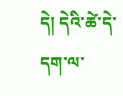དེ། དེའི་ཚེ་དེ་དག་ལ་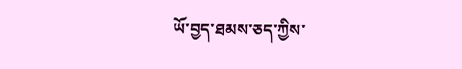ཡོ་བྱད་ཐམས་ཅད་ཀྱིས་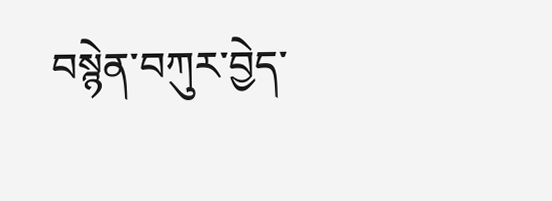བསྙེན་བཀུར་བྱེད་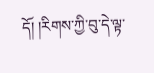དོ། །རིགས་ཀྱི་བུ་དེ་ལྟ་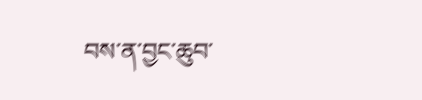བས་ན་བྱང་ཆུབ་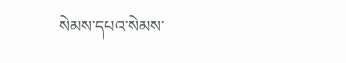སེམས་དཔའ་སེམས་